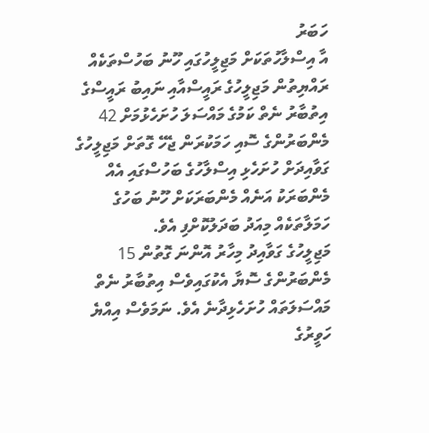ހަބަރު
އާ އިސްލާހުތަކަށް މަޖިލީހުގައި ހޫނު ބަހުސްތަކެއް
ރައްޔިތުން މަޖިލީހުގެ ރައީސްއާއި ނައިބު ރައީސްގެ އިތުބާރު ނެތް ކަމުގެ މައްސަލަ ހުށަހެޅުމަށް 42 މެންބަރުންގެ ސޮއި ހަމަކުރަން ޖެހޭ ގޮތަށް މަޖިލީހުގެ ގަވާއިދަށް ހުށަހެޅި އިސްލާހުގެ ބަހުސްގައި އެއް މެންބަރަކު އަނެއް މެންބަރަކަށް ހޫނު ބަހުގެ ހަމަލާތަކެއް މިއަދު ބަދަލުކޮށްފި އެވެ.
މަޖިލީހުގެ ގަވާއިދު މިހާރު އޮންނަ ގޮތުން 15 މެންބަރުންގެ ސޮޔާ އެކުގައިވެސް އިތުބާރު ނެތް މައްސަލަތައް ހުށަހެޅިދާނެ އެވެ. ނަމަވެސް އިއްޔެ ހަވީރުގެ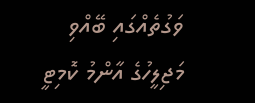ވަގުތެއްގައި ބޭއްވި މަޖިލީހުގެ އާންމު ކޮމިޓީ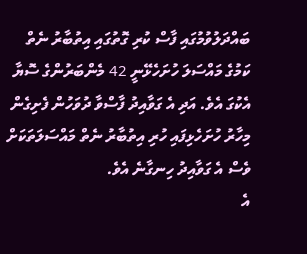ބައްދަލުވުމުގައި ފާސް ކުރި ގޮތުގައި އިތުބާރު ނެތް ކަމުގެ މައްސަލަ ހުށަހެޅޭނީ 42 މެންބަރުންގެ ސޮޔާ އެކުގަ އެވެ. އަދި އެ ގަވާއިދު ފާސްވާ ދުވަހުން ފެށިގެން މިހާރު ހުށަހެޅިފައި ހުރި އިތުބާރު ނެތް މައްސަލަތަކަށް ވެސް އެ ގަވާއިދު ހިނގާނެ އެވެ.
އެ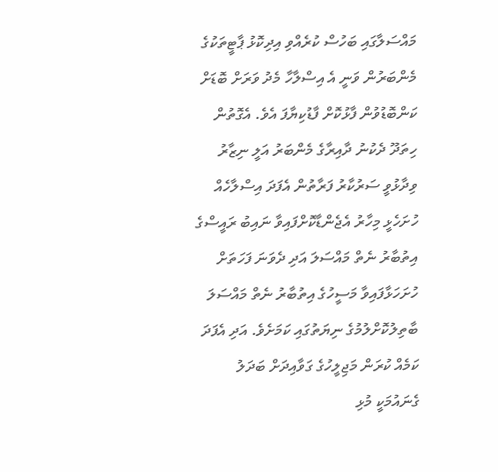މައްސަލާގައި ބަހުސް ކުރެއްވި އިދިކޮޅު ޕާޓީތަކުގެ މެންބަރުން ވަނީ އެ އިސްލާހާ މެދު ވަރަށް ބޮޑަށް ކަންބޮޑުވުން ފާޅުކޮށް ފާޑުކިޔާފަ އެވެ. އެގޮތުން ހިތަދޫ ދެކުނު ދާއިރާގެ މެންބަރު އަލީ ނިޒާރު ވިދާޅުވީ ސަރުކާރު ފަރާތުން އެފަދަ އިސްލާހެއް ހުށަހެޅީ މިހާރު އެޖެންޑާކޮށްފައިވާ ނައިބު ރައީސްގެ އިތުބާރު ނެތް މައްސަލަ އަދި ދެވަނަ ފަހަތަށް ހުށަހަޅާފައިވާ މަސީހުގެ އިތުބާރު ނެތް މައްސަލަ ބާތިލުކޮށްލުމުގެ ނިޔަތުގައި ކަމަށެވެ. އަދި އެފަދަ ކަމެއް ކުރަން މަޖިލީހުގެ ގަވާއިދަށް ބަދަލު ގެނައުމަކީ މުޅި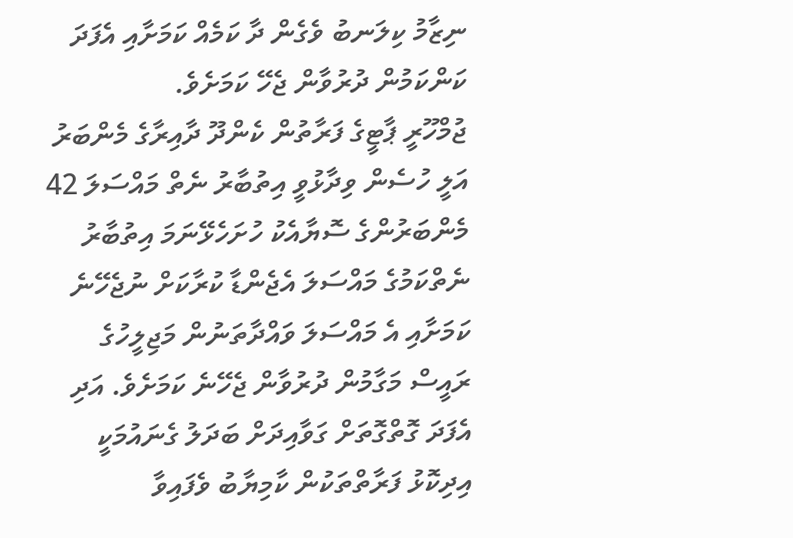ނިޒާމު ކިލަނބު ވެގެން ދާ ކަމެއް ކަމަށާއި އެފަދަ ކަންކަމުން ދުރުވާން ޖެހޭ ކަމަށެވެ.
ޖުމްހޫރީ ޕާޓީގެ ފަރާތުން ކެންދޫ ދާއިރާގެ މެންބަރު އަލީ ހުސެން ވިދާޅުވީ އިތުބާރު ނެތް މައްސަލަ 42 މެންބަރުންގެ ސޮޔާއެކު ހުށަހެޅޭނަމަ އިތުބާރު ނެތްކަމުގެ މައްސަލަ އެޖެންޑާ ކުރާކަށް ނުޖެހޭނެ ކަމަށާއި އެ މައްސަލަ ވައްދާތަނުން މަޖިލީހުގެ ރައީސް މަގާމުން ދުރުވާން ޖެހޭނެ ކަމަށެވެ. އަދި އެފަދަ ގޮތްގޮތަށް ގަވާއިދަށް ބަދަލު ގެނައުމަކީ އިދިކޮޅު ފަރާތްތަކުން ކާމިޔާބު ވެފައިވާ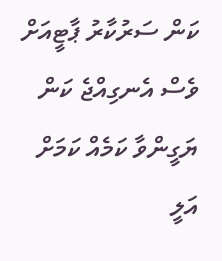ކަން ސަރުކާރު ޕާޓީއަށް ވެސް އެނގިއްޖެ ކަން ޔަގީންވާ ކަމެއް ކަމަށް އަލީ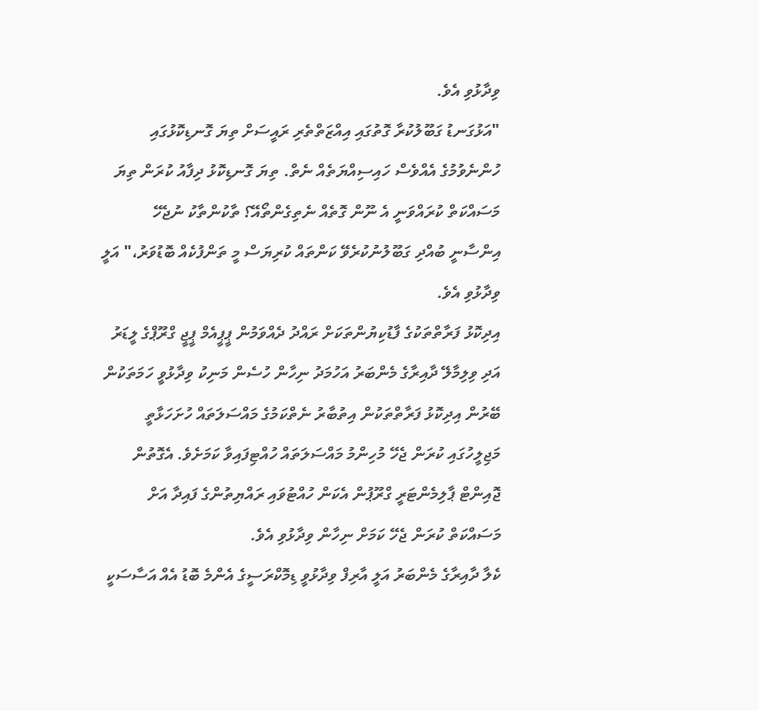ވިދާޅުވި އެވެ.
"އަޅުގަނޑު ގަބޫލުކުރާ ގޮތުގައި އިއްޒަތްތެރި ރައީސަށް ތިޔަ ގޮނޑިކޮޅުގައި ހުންނެވުމުގެ އެއްވެސް ހައިސިއްޔަތެއް ނެތް. ތިޔަ ގޮނޑިކޮޅު ދިފާއު ކުރަން ތިޔަ މަސައްކަތް ކުރައްވަނީ އެ ނޫން ގޮތެއް ނެތިގެންތޯއޭ؟ ތާކުންތާކު ނުޖެހޭ އިންސާނީ ބުއްދި ގަބޫލުނުކުރެވޭ ކަންތައް ކުރިޔަސް މީ ތަންފުކެއް ބޮޑުވަރު،" އަލީ ވިދާޅުވި އެވެ.
އިދިކޮޅު ފަރާތްތަކުގެ ފާޑުކިޔުންތަކަށް ރައްދު ދެއްވަމުން ޕީޕީއެމް ޕީޖީ ގްރޫޕްގެ ލީޑަރު އަދި ވިލިމާލޭ ދާއިރާގެ މެންބަރު އަހުމަދު ނިހާން ހުސެން މަނިކު ވިދާޅުވީ ހަމަތަކުން ބޭރުން އިދިކޮޅު ފަރާތްތަކުން އިތުބާރު ނެތްކަމުގެ މައްސަލަތައް ހުށަހަޅާތީ މަޖިލީހުގައި ކުރަން ޖެހޭ މުހިންމު މައްސަލަތައް ހުއްޓިފައިވާ ކަމަށެވެ. އެގޮތުން ޖޮއިންޓް ޕާލިމެންޓަރީ ގްރޫޕުން އެކަން ހުއްޓުވައި ރައްޔިތުންގެ ފައިދާ އަށް މަސައްކަތް ކުރަން ޖެހޭ ކަމަށް ނިހާން ވިދާޅުވި އެވެ.
ކެލާ ދާއިރާގެ މެންބަރު އަލީ އާރިފް ވިދާޅުވީ ޑިމޮކްރަސީގެ އެންމެ ބޮޑު އެއް އަސާސަކީ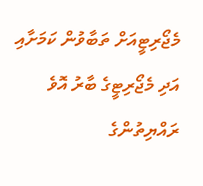މެޖޯރިޓީއަށް ތަބާވުން ކަމަށާއި އަދި މެޖޯރިޓީގެ ބާރު އޮވެ ރައްޔިތުންގެ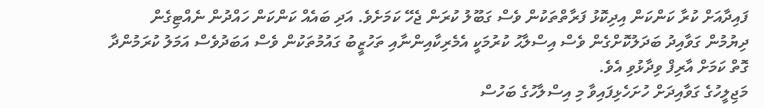ފައިދާއަށް ކުރާ ކަންކަން އިދިކޮޅު ފަރާތްތަކުން ވެސް ގަބޫލު ކުރަން ޖެހޭ ކަމަށެވެ. އަދި ބައެއް ކަންކަން ހައްދުން ނެއްޓިގެން ދިޔުމުން ގަވާއިދު ބަދަލުކޮށްގެން ވެސް އިސްލާޙު ކުރުމަކީ އެމެރިކާއިންނާއި ތަހުޒީބު ގައުމުތަކުން ވެސް އަބަދުވެސް އަމަލު ކުރަމުންދާ ގޮތް ކަމަށް އާރިފް ވިދާޅުވި އެވެ.
މަޖިލީހުގެ ގަވާއިދަށް ހުށަހެޅިފައިވާ މި އިސްލާހުގެ ބަހުސް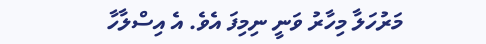މަރުހަލާ މިހާރު ވަނީ ނިމިފަ އެވެ. އެ އިސްލާހާ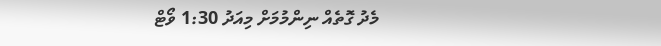މެދު ގޮތެއް ނިންމުމަށް މިއަދު 1:30 ވޯޓް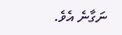ނަގާނެ އެވެ.